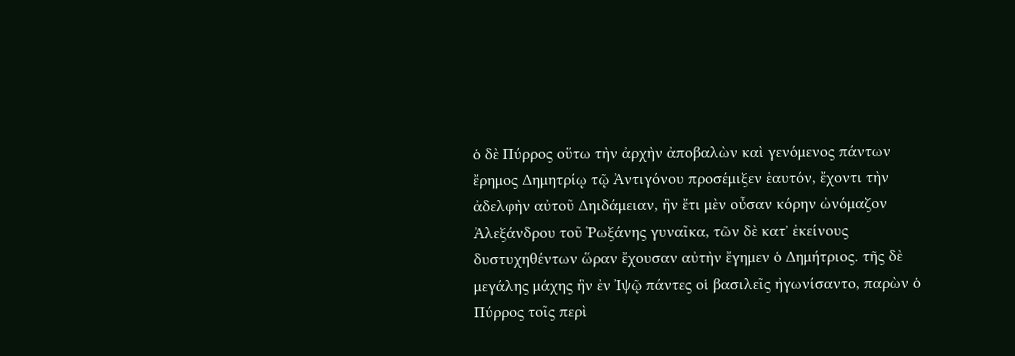ὁ δὲ Πύρρος οὕτω τὴν ἀρχὴν ἀποβαλὼν καὶ γενόμενος πάντων ἔρημος Δημητρίῳ τῷ Ἀντιγόνου προσέμιξεν ἑαυτόν, ἔχοντι τὴν ἀδελφὴν αὐτοῦ Δηιδάμειαν, ἣν ἔτι μὲν οὖσαν κόρην ὠνόμαζον Ἀλεξάνδρου τοῦ Ῥωξάνης γυναῖκα, τῶν δὲ κατʼ ἐκείνους δυστυχηθέντων ὥραν ἔχουσαν αὐτὴν ἔγημεν ὁ Δημήτριος. τῆς δὲ μεγάλης μάχης ἣν ἐν Ἰψῷ πάντες οἱ βασιλεῖς ἠγωνίσαντο, παρὼν ὁ Πύρρος τοῖς περὶ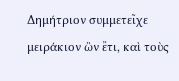Δημήτριον συμμετεῖχε μειράκιον ὢν ἔτι, καὶ τοὺς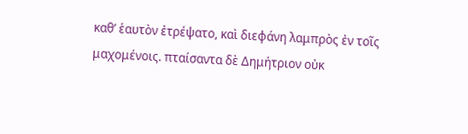καθʼ ἑαυτὸν ἐτρέψατο, καὶ διεφάνη λαμπρὸς ἐν τοῖς μαχομένοις. πταίσαντα δὲ Δημήτριον οὐκ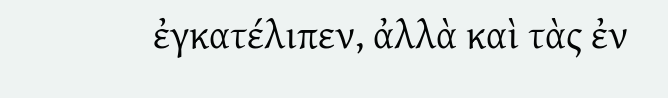ἐγκατέλιπεν, ἀλλὰ καὶ τὰς ἐν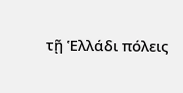τῇ Ἑλλάδι πόλεις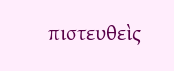πιστευθεὶς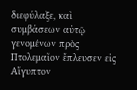διεφύλαξε, καὶ συμβάσεων αὐτῷ γενομένων πρὸς Πτολεμαῖον ἔπλευσεν εἰς Αἴγυπτον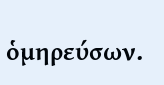ὁμηρεύσων.